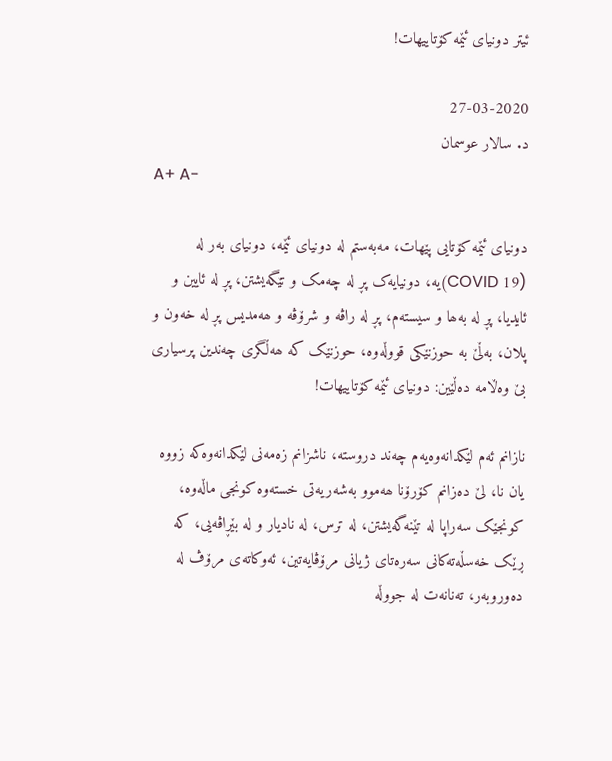ئیتر دونیای ئێمە کۆتاییھات!

27-03-2020
د. سالار عوسمان
A+ A-

دونیای ئێمە کۆتایی پێھات، مەبەستم لە دونیای ئێمە، دونیای بەر لە (COVID 19)یە، دونیایەک پڕ لە چەمک و تێگەیشتن، پڕ لە ئایین و ئایدیا، پڕ لە بەھا و سیستەم، پڕ لە راڤە و شرۆڤە و ھەمدیس پڕ لە خەون و پلان، بەڵێ بە حوزنێکی قووڵەوە، حوزنێک کە ھەڵگری چەندین پرسیاری بێ وەڵامە دەڵێین: دونیای ئێمە کۆتاییھات!

نازانم ئەم لێکدانەوەیەم چەند دروستە، ناشزانم زەمەنی لێکدانەوەکە زووە یان نا، لێ دەزانم کۆرۆنا ھەموو بەشەریەتی خستەوە کونجی ماڵەوە، کونجێک سەراپا لە تێنەگەیشتن، لە ترس، لە نادیار و لە بێڕاڤەیی، کە ڕێک خەسڵەتەکانی سەرەتای ژیانی مرۆڤایەتین، ئەوکاتەی مرۆڤ لە دەوروبەر، تەنانەت لە جووڵە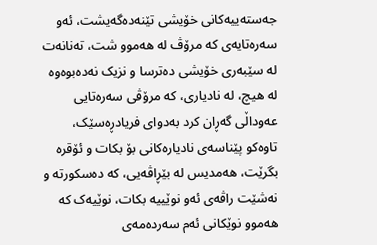جەستەییەکانی خۆیشی تێنەدەگەیشت، ئەو سەرەتایەی کە مرۆڤ لە ھەموو شت، تەنانەت لە سێبەری خۆیشی دەترسا و نزیک نەدەبوەوە لە ھیچ، لە نادیاری، کە مرۆڤی سەرەتایی عەوداڵی گەڕان کرد بەدوای فریادڕەسێک، تاوەکو پێناسەی نادیارەکانی بۆ بکات و ئۆقرە بگرێت، ھەمدیس لە بێڕاڤەیی، کە دەسکورتە و نەشێت راڤەی ئەو نوێییە بکات، نوێیەک کە ھەموو نوێکانی ئەم سەردەمەی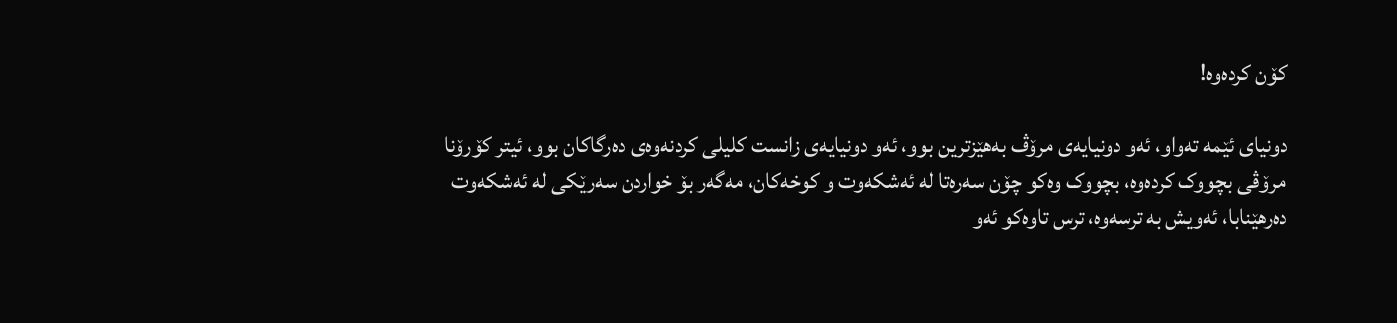کۆن کردەوە!

دونیای ئێمە تەواو، ئەو دونیایەی مرۆڤ بەھێزترین بوو، ئەو دونیایەی زانست کلیلی کردنەوەی دەرگاکان بوو، ئیتر کۆرۆنا مرۆڤی بچووک کردەوە، بچووک وەکو چۆن سەرەتا لە ئەشکەوت و کوخەکان، مەگەر بۆ خواردن سەرێکی لە ئەشکەوت دەرھێنابا، ئەویش بە ترسەوە، ترس تاوەکو ئەو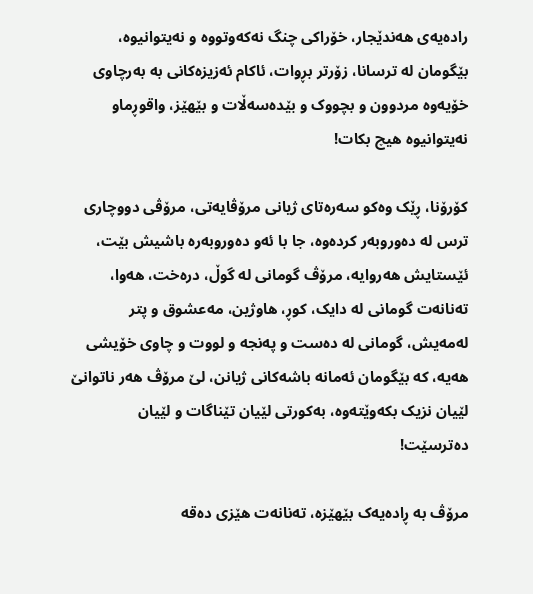رادەیەی ھەندێجار، خۆراکی چنگ نەکەوتووە و نەیتوانیوە، بێگومان لە ترسانا، زۆرتر بڕوات، ئاکام ئەزیزەکانی بە بەرچاوی خۆیەوە مردوون و بچووک و بێدەسەڵات و بێھێز، واقوڕماو نەیتوانیوە ھیچ بکات!

کۆرۆنا، ڕێک وەکو سەرەتای ژیانی مرۆڤایەتی، مرۆڤی دووچاری ترس لە دەوروبەر کردەوە، جا با ئەو دەوروبەرە باشیش بێت، ئێستایش ھەروایە، مرۆڤ گومانی لە گوڵ، درەخت، ھەوا، تەنانەت گومانی لە دایک، کوڕ، ھاوژین، مەعشوق و پتر لەمەیش، گومانی لە دەست و پەنجە و لووت و چاوی خۆیشی ھەیە، کە بێگومان ئەمانە باشەکانی ژیانن، لێ مرۆڤ ھەر ناتوانێ لێیان نزیک بکەوێتەوە، بەکورتی لێیان تێناگات و لێیان دەترسێت!

مرۆڤ بە ڕادەیەک بێھێزە، تەنانەت ھێزی دەقە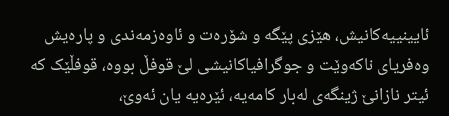ئایینییەکانیش، ھێزی پێگە و شۆرەت و ئاوەزمەندی و پارەیش وەفریای ناکەوێت و جوگرافیاکانیشی لێ قوفڵ بووە، قوفڵێک کە ئیتر نازانێ ژینگەی لەبار کامەیە، ئێرەیە یان ئەوێ،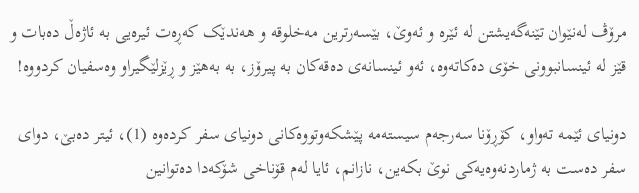مرۆڤ لەنێوان تێنەگەیشتن لە ئێرە و ئەوێ، بێسەرترین مەخلوقە و ھەندێک کەڕەت ئیرەیی بە ئاژەڵ دەبات و قێز لە ئینسانبوونی خۆی دەکاتەوە، ئەو ئینسانەی دەقەکان بە پیرۆز، بە بەھێز و ڕێزلێگیراو وەسفیان کردووە!

دونیای ئێمە تەواو، کۆڕۆنا سەرجەم سیستەمە پێشکەوتووەکانی دونیای سفر کردەوە (1)، ئیتر دەبێ، دوای سفر دەست بە ژماردنەوەیەکی نوێ بکەین، نازانم، ئایا لەم قۆناخی شۆکەدا دەتوانین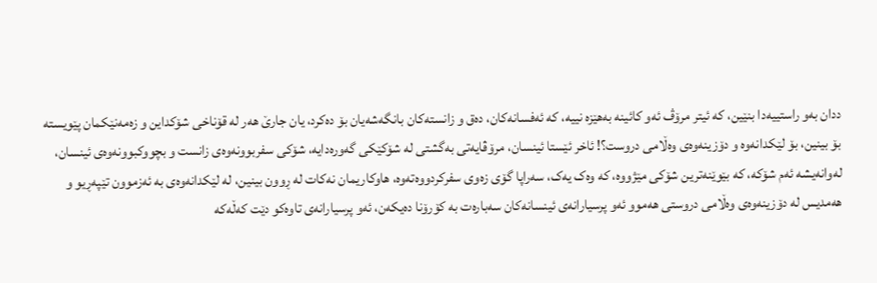ددان بەو راستییەدا بنێین، کە ئیتر مرۆڤ ئەو کائینە بەھێزە نییە، کە ئەفسانەکان، دەق و زانستەکان بانگەشەیان بۆ دەکرد، یان جارێ ھەر لە قۆناخی شۆکداین و زەمەنێکمان پێویستە بۆ بینین، بۆ لێکدانەوە و دۆزینەوەی وەڵامی دروست؟! ئاخر ئێستا ئینسان، مرۆڤایەتی بەگشتی لە شۆکێکی گەورەدایە، شۆکی سفربوونەوەی زانست و بچووکبوونەوەی ئینسان، لەوانەیشە ئەم شۆکە، کە بێوێنەترین شۆکی مێژووە، کە وەک یەک، سەراپا گۆی زەوی سفرکردووەتەوە، ھاوکاریمان نەکات لە ڕوون بینین، لە لێکدانەوەی بە ئەزموون تێپەڕیو و ھەمدیس لە دۆزینەوەی وەڵامی دروستی ھەموو ئەو پرسیارانەی ئینسانەکان سەبارەت بە کۆرۆنا دەیکەن، ئەو پرسیارانەی تاوەکو دێت کەڵەکە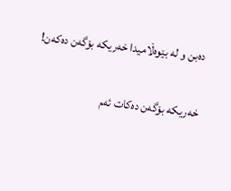دەبن و لە بێوەڵامیدا خەریکە بۆگەن دەکەن!

خەریکە بۆگەن دەکات ئەم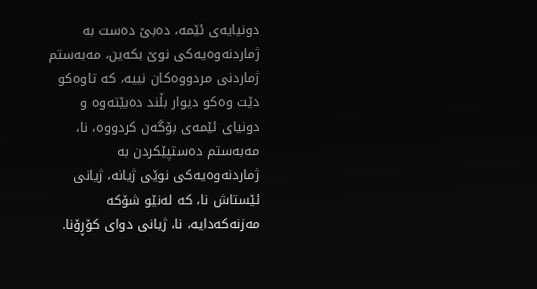دونیایەی ئێمە، دەبێ دەست بە ژماردنەوەیەکی نوێ بکەین، مەبەستم ژماردنی مردووەکان نییە، کە تاوەکو دێت وەکو دیوار بڵند دەبێتەوە و دونیای ئێمەی بۆگەن کردووە، نا، مەبەستم دەستپێکردن بە ژماردنەوەیەکی نوێی ژیانە، ژیانی ئێستاش نا، کە لەنێو شۆکە مەزنەکەدایە، نا، ژیانی دوای کۆڕۆنا.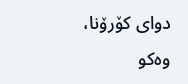دوای کۆرۆنا، وەکو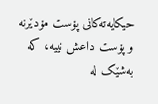حیکایەتەکانی پۆست مۆدێرنە و پۆست داعش نییە، کە بەشێک لە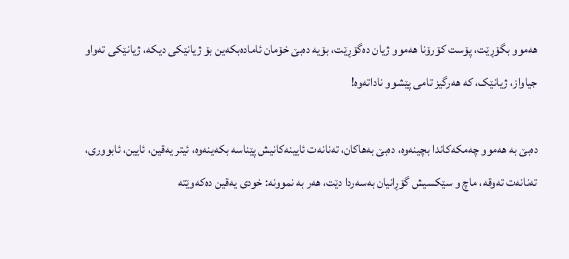ھەموو بگۆڕێت، پۆست کۆرۆنا ھەموو ژیان دەگۆڕێت، بۆیە دەبێ خۆمان ئامادەبکەین بۆ ژیانێکی دیکە، ژیانێکی تەواو جیاواز، ژیانێک، کە ھەرگیز تامی پێشوو ناداتەوە!

دەبێ بە ھەموو چەمکەکاندا بچینەوە، دەبێ بەھاکان، تەنانەت ئایینەکانیش پێناسە بکەینەوە، ئیتر یەقین، ئایین، ئابووری، تەنانەت تەوقە، ماچ و سێکسیش گۆڕانیان بەسەردا دێت، ھەر بە نموونە: خودی یەقین دەکەوێتە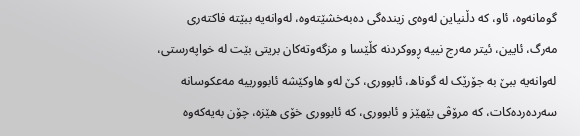گومانەوە، ئاو، کە دڵنیاین لەوەی زیندەگی دەبەخشێتەوە، لەوانەیە ببێتە فاکتەری مەرگ، ئایین، ئیتر مەرج نییە ڕووکردنە کڵێسا و مزگەوتەکان بریتی بێت لە خواپەرستی، لەوانەیە ببێ بە جۆرێک لە گوناھ، ئابووری، کێ لەو ھاوکێشە ئابوورییە مەعکوسانە سەردەردەکات، کە مرۆڤی بێھێز و ئابووری، کە ئابووری خۆی ھێزە، چۆن بەیەکەوە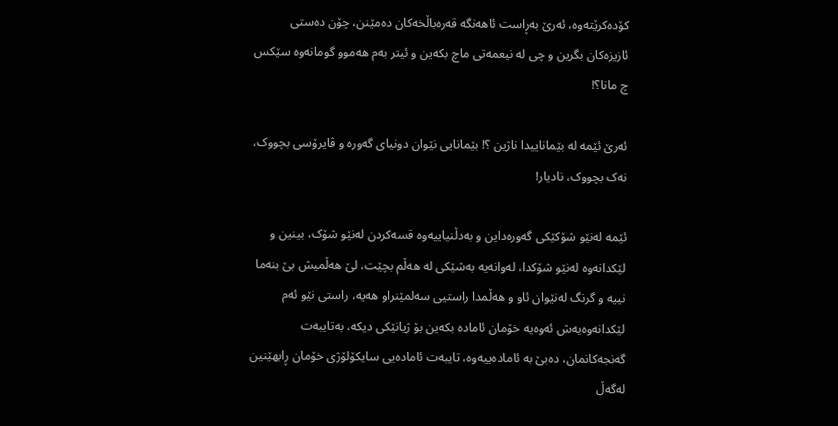کۆدەکرێتەوە، ئەرێ بەڕاست ئاھەنگە قەرەباڵخەکان دەمێنن، چۆن دەستی ئازیزەکان بگرین و چی لە نیعمەتی ماچ بکەین و ئیتر بەم ھەموو گومانەوە سێکس چ مانا؟!

ئەرێ ئێمە لە بێماناییدا ناژین ؟! بێمانایی نێوان دونیای گەورە و ڤایرۆسی بچووک، نەک بچووک، نادیار!

ئێمە لەنێو شۆکێکی گەورەداین و بەدڵنیاییەوە قسەکردن لەنێو شۆک، بینین و لێکدانەوە لەنێو شۆکدا، لەوانەیە بەشێکی لە ھەڵم بچێت، لێ ھەڵمیش بێ بنەما نییە و گرنگ لەنێوان ئاو و ھەڵمدا راستیی سەلمێنراو ھەیە، راستی نێو ئەم لێکدانەوەیەش ئەوەیە خۆمان ئامادە بکەین بۆ ژیانێکی دیکە، بەتایبەت گەنجەکانمان، دەبێ بە ئامادەییەوە، تایبەت ئامادەیی سایکۆلۆژی خۆمان ڕابھێنین لەگەڵ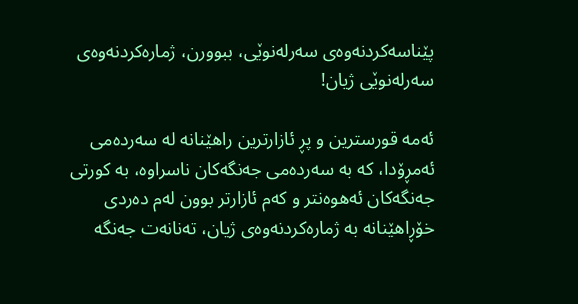پێناسەکردنەوەی سەرلەنوێی، ببوورن، ژمارەکردنەوەی سەرلەنوێی ژیان!

ئەمە قورسترین و پڕ ئازارترین راھێنانە لە سەردەمی ئەمڕۆدا، کە بە سەردەمی جەنگەکان ناسراوە، بە کورتی جەنگەکان ئەھوەنتر و کەم ئازارتر بوون لەم دەردی خۆڕاھێنانە بە ژمارەکردنەوەی ژیان، تەنانەت جەنگە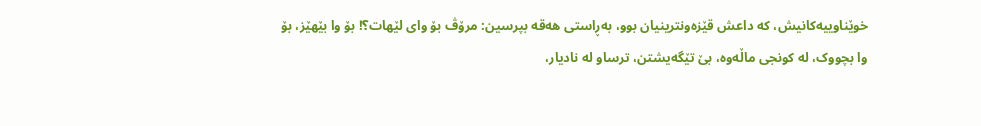خوێناوییەکانیش، کە داعش قێزەونترینیان بوو، بەڕاستی ھەقە بپرسین: مرۆڤ بۆ وای لێھات؟! بۆ وا بێھێز، بۆ وا بچووک، لە کونجی ماڵەوە، بێ تێگەیشتن، ترساو لە نادیار،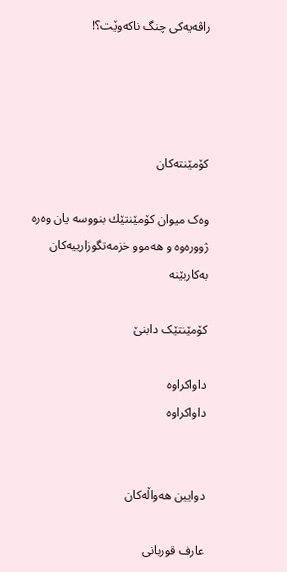راڤەیەکی چنگ ناکەوێت؟!




کۆمێنتەکان

وەک میوان کۆمێنتێك بنووسە یان وەرە ژوورەوە و هه‌موو خزمەتگوزارییەکان به‌كاربێنه‌

کۆمێنتێک دابنێ

داواکراوە
داواکراوە


دوایین هەواڵەکان

عارف قوربانی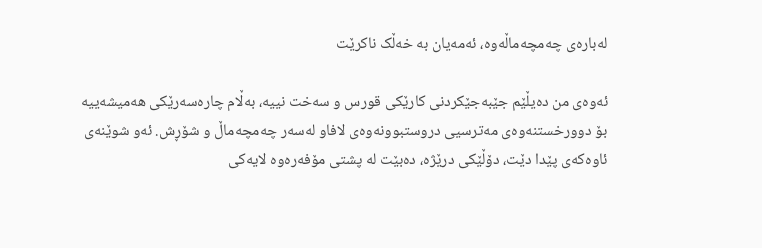لەبارەى چەمچەماڵەوە، ئەمەیان بە خەڵک ناکرێت

ئەوەى من دەیڵێم جێبەجێکردنى کارێکى قورس و سەخت نییە، بەڵام چارەسەرێکى هەمیشەییە بۆ دوورخستنەوەى مەترسیی دروستبوونەوەى لافاو لەسەر چەمچەماڵ و شۆڕش. ئەو شوێنەى ئاوەکەى پێدا دێت، دۆڵێکى درێژە، دەبێت لە پشتى مۆفەرەوە لایەکى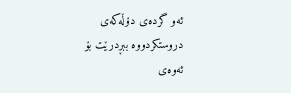ئەو گردەى دۆڵەکەى دروستکردووە ببڕدرێت بۆ ئەوەى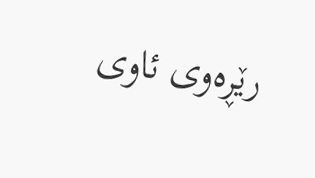رێڕەوى ئاوى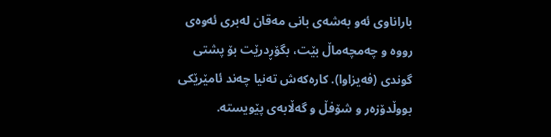باراناوى ئەو بەشەى بانى مەقان لەبرى ئەوەى رووە و چەمچەماڵ بێت، بگۆڕدرێت بۆ پشتى گوندى (فەیزاوا). کارەکەش تەنیا چەند ئامێرێکى بووڵدۆزەر و شۆفڵ و گەڵابەى پێویستە.